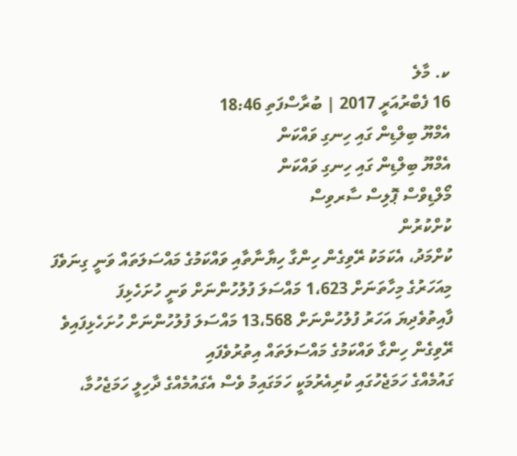ކ. މާލެ
16 ފެބްރުއަރީ 2017 | ބުރާސްފަތި 18:46
އެމްޔޫ ބިލްޑިން ގައި ހިނގި ވައްކަން
އެމްޔޫ ބިލްޑިން ގައި ހިނގި ވައްކަން
މޯލްޑިވްސް ޕޮލިސް ސާރވިސް
ކުށްކުރުން
ކުށްމަދު، އެކަމަކު ރޭވިގެން ހިންގާ ހިޔާނާތާއި ވައްކަމުގެ މައްސަލަތައް ވަނީ ގިނަވެފަ
މިއަހަރުގެ މިހާތަނަށް 1،623 މައްސަލަ ފުލުހުންނަށް ވަނީ ހުށަހެޅިފަ
ފާއިތުވެދިޔަ އަހަރު ފުލުހުންނަށް 13،568 މައްސަލަ ފުލުހުންނަށް ހުށަހެޅިފައިވެ
ރޭވިގެން ހިންގާ ވައްކަމުގެ މައްސަލަތައް އިތުރުވެފައި
ގައުމެއްގެ ހަމަޖެހުގައި ކުރިއެރުމަކީ ހަމަގައިމު ވެސް އެގައުމެއްގެ ދާހިލީ ހަމަޖެހުމާ،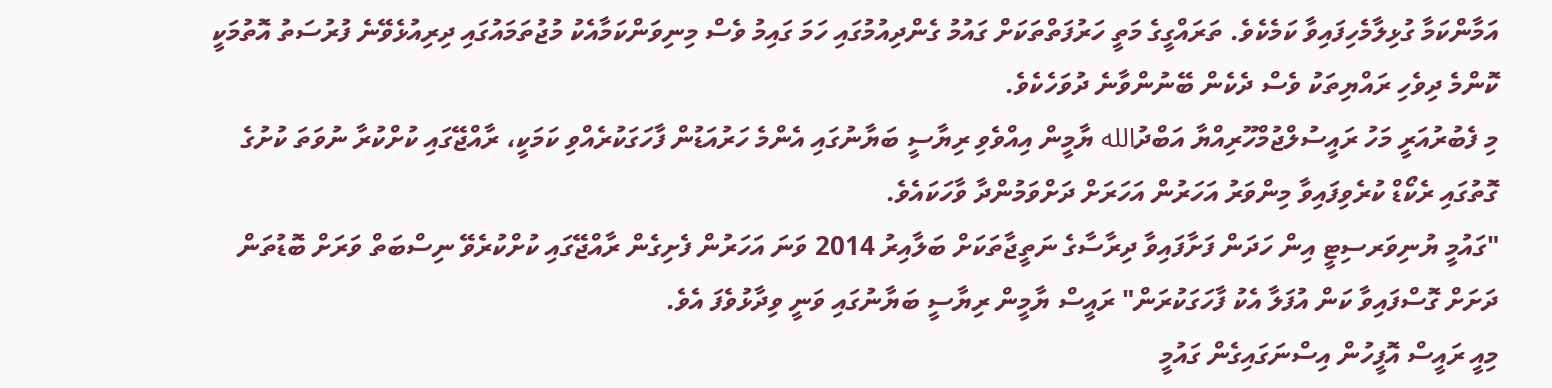އަމާންކަމާ ގުޅިލާމެހިފައިވާ ކަމެކެވެ. ތަރައްގީގެ މަތީ ހަރުފަތްތަކަށް ގައުމު ގެންދިއުމުގައި ހަމަ ގައިމު ވެސް މިނިވަންކަމާއެކު މުޖުތަމައުގައި ދިރިއުޅެވޭނެ ފުރުސަތު އޮތުމަކީ ކޮންމެ ދިވެހި ރައްޔިތަކު ވެސް ދެކެން ބޭނުންވާނެ ދުވަހެކެވެ.
މި ފެބުރުއަރީ މަހު ރައީސުލްޖުމްހޫރިއްޔާ އަބްދުالله ޔާމީން އިއްވެވި ރިޔާސީ ބަޔާނުގައި އެންމެ ހަރުއަޑުން ފާހަގަކުރެއްވި ކަމަކީ، ރާއްޖޭގައި ކުށްކުރާ ނުވަތަ ކުށުގެ ގޮތުގައި ރެކޯޑް ކުރެވިފައިވާ މިންވަރު އަހަރުން އަހަރަށް ދަށްވަމުންދާ ވާހަކައެވެ.
"ގައުމީ ޔުނިވަރސިޓީ އިން ހަދަން ފަށާފައިވާ ދިރާސާގެ ނަތީޖާތަކަށް ބަލާއިރު 2014 ވަނަ އަހަރުން ފެށިގެން ރާއްޖޭގައި ކުށްކުރެވޭ ނިސްބަތް ވަރަށް ބޮޑުތަން ދަށަށް ގޮސްފައިވާ ކަން އުފަލާ އެކު ފާހަގަކުރަން" ރައީސް ޔާމީން ރިޔާސީ ބަޔާނުގައި ވަނީ ވިދާޅުވެފަ އެވެ.
މިއީ ރައީސް އޮފީހުން އިސްނަގައިގެން ގައުމީ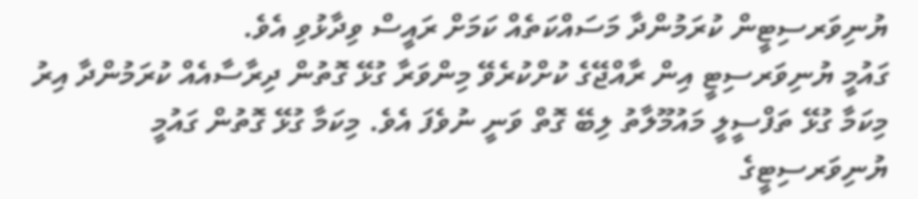ޔުނިވަރސިޓީން ކުރަމުންދާ މަސައްކަތެއް ކަމަށް ރައީސް ވިދާޅުވި އެވެ.
ގައުމީ ޔުނިވަރސިޓީ އިން ރާއްޖޭގެ ކުށްކުރެވޭ މިންވަރާ ގުޅޭ ގޮތުން ދިރާސާއެއް ކުރަމުންދާ އިރު މިކަމާ ގުޅޭ ތަފްސީލީ މައުމޫލާތު ލިބޭ ގޮތް ވަނީ ނުވެފަ އެވެ. މިކަމާ ގުޅޭ ގޮތުން ގައުމީ ޔުނިވަރސިޓީގެ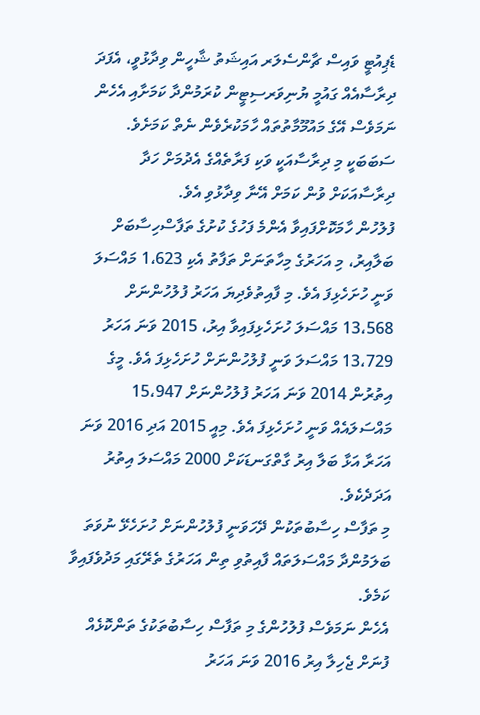ޑެޕިއުޓީ ވައިސް ޗާންސެލަރ އައިޝަތު ޝާހީން ވިދާޅުވީ، އެފަދަ ދިރާސާއެއް ގައުމީ ޔުނިވަރސިޓީން ކުރަމުންދާ ކަމަށާއި އެހެން ނަމަވެސް އޭގެ މައުމޫމާތުތައް ހާމަކުރެވެން ނެތް ކަމަށެވެ. ސަބަބަކީ މި ދިރާސާއަކީ ވަކި ފަރާތެއްގެ އެދުމަށް ހަދާ  ދިރާސާއަކަށް ވުން ކަމަށް އޭނާ ވިދާޅުވި އެވެ.
ފުލުހުން ހާމަކޮށްފައިވާ އެންމެ ފަހުގެ ކުށުގެ ތަފާސްހިސާބަށް ބަލާއިރު، މި އަހަރުގެ މިހާތަނަށް ތަފާތު އެކި 1،623 މައްސަލަ ވަނީ ހުށަހެޅިފަ އެވެ. މި ފާއިތުވެދިޔަ އަހަރު ފުލުހުންނަށް 13،568 މައްސަލަ ހުށަހެޅިފައިވާ އިރު، 2015 ވަނަ އަހަރު 13،729 މައްސަލަ ވަނީ ފުލުހުންނަށް ހުށަހެޅިފަ އެވެ. މީގެ އިތުރުން 2014 ވަނަ އަހަރު ފުލުހުންނަށް 15،947 މައްސަލައެއް ވަނީ ހުށަހެޅިފަ އެވެ. މިއީ 2015 އަދި 2016 ވަނަ އަހަރާ އަޅާ ބަލާ އިރު ގާތްގަނޑަކަށް 2000 މައްސަލަ އިތުރު އަދަދެކެވެ.
މި ތަފާސް ހިސާބުތަކުން ދޭހަވަނީ ފުލުހުންނަށް ހުށަހެޅޭ ނުވަތަ ބަލަމުންދާ މައްސަލަތައް ފާއިތުވި ތިން އަހަރުގެ ތެރޭގައި މަދުވެފައިވާ ކަމެވެ.
އެހެން ނަމަވެސް ފުލުހުންގެ މި ތަފާސް ހިސާބުތަކުގެ ތަންކޮޅެއް ފުނަށް ޖެހިލާ އިރު 2016 ވަނަ އަހަރު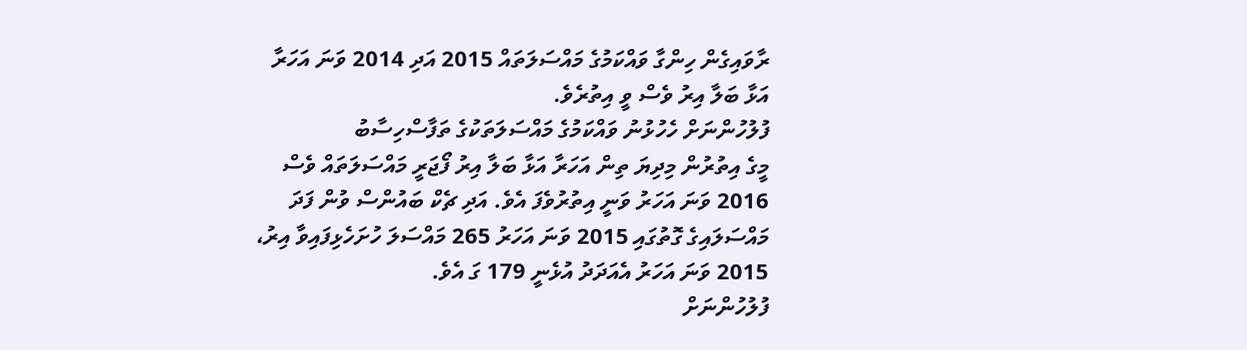ރާވައިގެން ހިންގާ ވައްކަމުގެ މައްސަލަތައް 2015 އަދި 2014 ވަނަ އަހަރާ އަޅާ ބަލާ އިރު ވެސް ވީ އިތުރެވެ.
ފުލުހުންނަށް ހެހުޅުނު ވައްކަމުގެ މައްސަލަތަކުގެ ތަފާސްހިސާބު
މީގެ އިތުރުން މިދިޔަ ތިން އަހަރާ އަޅާ ބަލާ އިރު ފޯޖަރީ މައްސަލަތައް ވެސް 2016 ވަނަ އަހަރު ވަނީ އިތުރުވެފަ އެވެ. އަދި ޗެކް ބައުންސް ވުން ފަދަ މައްސަލައިގެ ގޮތުގައި 2015 ވަނަ އަހަރު 265 މައްސަލަ ހުށަހެޅިފައިވާ އިރު، 2015 ވަނަ އަހަރު އެއަދަދު އުޅެނީ 179 ގަ އެވެ.
ފުލުހުންނަށް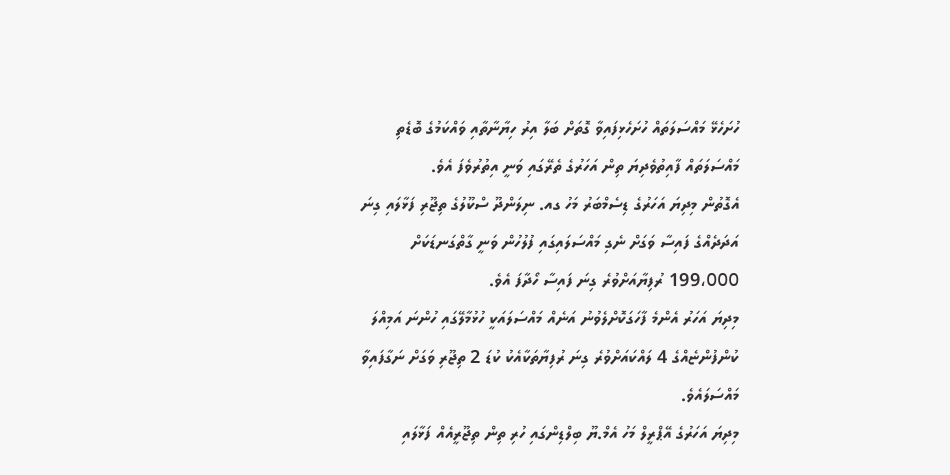ހުށަހެޅޭ މައްސަލަތައް ހުށަހެޅިފައިވާ ގޮތަށް ބަލާ އިރު ހިޔާނާތާއި ވައްކަމުގެ ބޮޑެތި މައްސަލަތައް ފާއިތުވެދިޔަ ތިން އަހަރުގެ ތެރޭގައި ވަނީ އިތުރުވެފަ އެވެ.
އެގޮތުން މިދިޔަ އަހަރުގެ ޑިސެމްބަރު މަހު ގއ. ނިލަންދޫ ސްކޫލުގެ ތިޖޫރި ފަޅާލައި ގިނަ އަދަދެއްގެ ފައިސާ ވަގަށް ނެގި މައްސަލައިގައި ފުލުހުން ވަނީ ގާތްގަނޑަކަށް  199،000 ރުފިޔާއަށްވުރެ ގިނަ ފައިސާ ހޯދާފަ އެވެ.
މިދިޔަ އަހަރު އެންމެ ފާހަގަކޮށްލެވުނު އަނެއް މައްސަލައަކީ ހުޅުމާލޭގައި ހުންނަ އަމިއްލަ ކުންފުންޏެއްގެ 4 ލައްކައަށްވުރެ ގިނަ ރުފިޔާތަކާއެކު ކުޑަ 2 ތިޖޫރި ވަގަށް ނަގާފައިވާ މައްސަލައެވެ.
މިދިޔަ އަހަރުގެ އޭޕްރީލް މަހު އެމް.ޔޫ ބިލްޑިންގައި ހުރި ތިން ތިޖޫރީއެއް ފަޅާލައި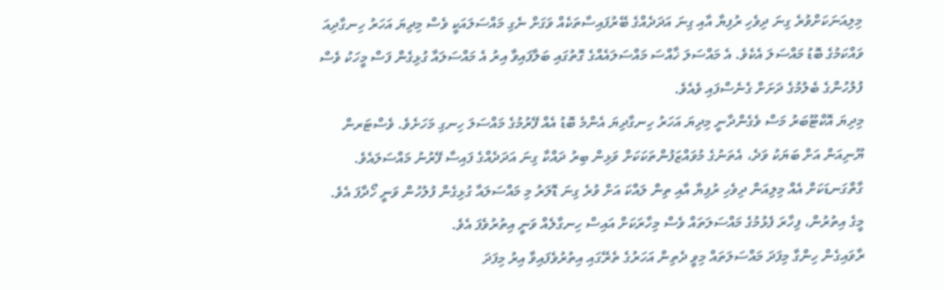މިލިއަނަކަށްވުރެ ގިނަ ދިވެހި ރުފިޔާ އާއި ގިނަ އަދަދެއްގެ ބޭރުފައިސާތަކެއް ވަގަށް ނެގި މައްސަލައަކީ ވެސް މިދިޔަ އަހަރު ހިނގާދިއަ ވައްކަމުގެ ބޮޑު މައްސަލަ އެކެވެ. އެ މައްސަލަ ޚާއްސަ މައްސަލައެއްގެ ގޮތުގައި ބަލާފައިވާ އިރު އެ މައްސަލައާ ގުޅިގެން ފަސް މީހަކު ވެސް ފުލުހުންގެ ބެލުމުގެ ދަށަށް ގެނެސްފައި ވެއެވެ.
މިދިޔަ އޮކްޓޫބަރު މަސް ވެގެންދާނީ މިދިޔަ އަހަރު ހިނގާދިޔަ އެންމެ ބޮޑު އެއް ފޭރުމުގެ މައްސަލަ ހިނގި މަހަށެވެ. ވެސްޓަރން ޔޫނިއަން އަށް ބަޔަކު ވަދެ، އެތަނުގެ މުވައްޒަފުންތަކަކަށް ވަޅިން ބިރު ދައްކާ ގިނަ އަދަދެއްގެ ފައިސާ ފޭރުނު މައްސަލައެވެ. ގާތްގަނޑަކަށް އެއް މިލިއަން ދިވެހި ރުފިޔާ އާއި ތިން ލައްކަ އަށް ވުރެ ގިނަ ޑޮލަރު މި މައްސަލައާ ގުޅިގެން ފުލުހުން ވަނީ ހޯދާފަ އެވެ.
މީގެ އިތުރުން، ފިހާރަ ފެޅުމުގެ މައްސަލަތައް ވެސް މިހާރަކަށް އައިސް ހިނގާލެއް ވަނީ އިތުރުވެފަ އެވެ.
ރާވައިގެން ހިންގާ މިފަދަ މައްސަލަތައް މިވީ ދެތިން އަހަރުގެ ތެރޭގައި އިތުރުވެފައިވާ އިރު މިފަދަ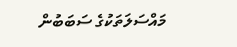މައްސަލަތަކުގެ ސަބަބުން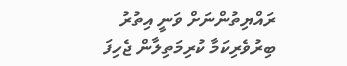ރައްޔިތުންނަށް ވަނީ އިތުރު ބިރުވެރިކަމާ ކުރިމަތިލާން ޖެހިފަ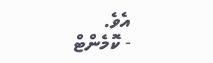އެވެ.
- ކޮމެންޓް